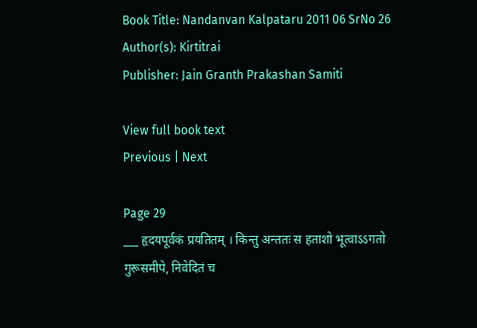Book Title: Nandanvan Kalpataru 2011 06 SrNo 26
Author(s): Kirtitrai
Publisher: Jain Granth Prakashan Samiti

View full book text
Previous | Next

Page 29
___ हृदयपूर्वकं प्रयतितम् । किन्तु अन्ततः स हताशो भूत्वाऽऽगतो गुरूसमीपे, निवेदितं च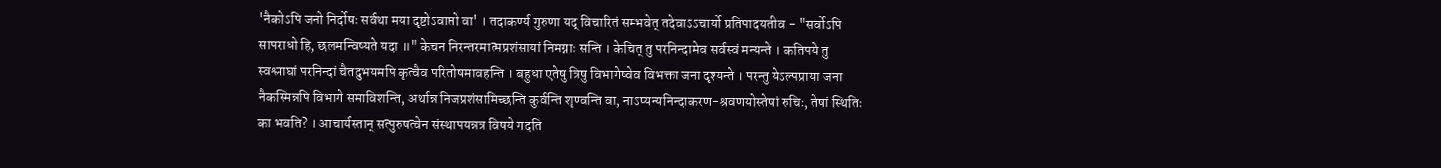'नैकोऽपि जनो निर्दोषः सर्वथा मया दृष्टोऽवाप्तो वा' । तदाकर्ण्य गुरुणा यद् विचारितं सम्भवेत् तदेवाऽऽचार्यो प्रतिपादयतीव - "सर्वोऽपि सापराधो हि, छलमन्विष्यते यदा ॥" केचन निरन्तरमात्मप्रशंसायां निमग्नाः सन्ति । केचित् तु परनिन्दामेव सर्वस्वं मन्यन्ते । कतिपये तु स्वश्लाघां परनिन्दां चैतदुभयमपि कृत्वैव परितोषमावहन्ति । बहुधा एतेषु त्रिषु विभागेष्वेव विभक्ता जना दृश्यन्ते । परन्तु येऽल्पप्राया जना नैकस्मिन्नपि विभागे समाविशन्ति, अर्थान्न निजप्रशंसामिच्छन्ति कुर्वन्ति शृण्वन्ति वा, नाऽप्यन्यनिन्दाकरण-श्रवणयोस्तेषां रुचिः, तेषां स्थितिः का भवति? । आचार्यस्तान् सत्पुरुषत्वेन संस्थापयन्नत्र विषये गदति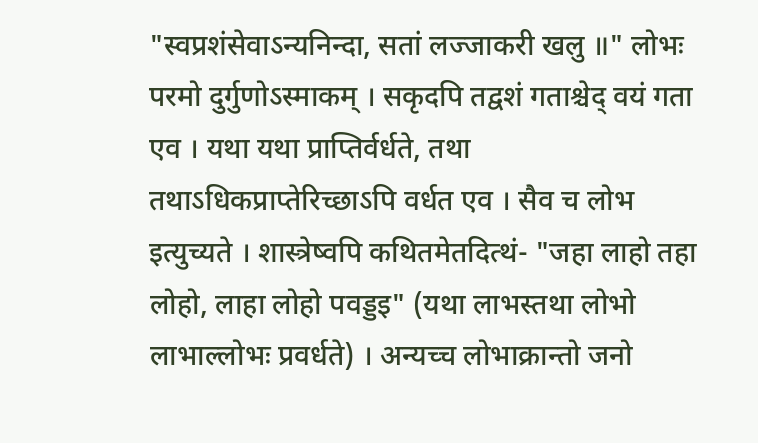"स्वप्रशंसेवाऽन्यनिन्दा, सतां लज्जाकरी खलु ॥" लोभः परमो दुर्गुणोऽस्माकम् । सकृदपि तद्वशं गताश्चेद् वयं गता एव । यथा यथा प्राप्तिर्वर्धते, तथा तथाऽधिकप्राप्तेरिच्छाऽपि वर्धत एव । सैव च लोभ इत्युच्यते । शास्त्रेष्वपि कथितमेतदित्थं- "जहा लाहो तहा लोहो, लाहा लोहो पवड्डइ" (यथा लाभस्तथा लोभो लाभाल्लोभः प्रवर्धते) । अन्यच्च लोभाक्रान्तो जनो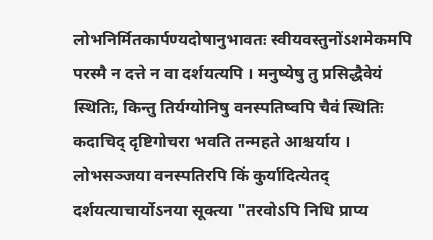लोभनिर्मितकार्पण्यदोषानुभावतः स्वीयवस्तुनोंऽशमेकमपि परस्मै न दत्ते न वा दर्शयत्यपि । मनुष्येषु तु प्रसिद्धैवेयं स्थितिः, किन्तु तिर्यग्योनिषु वनस्पतिष्वपि चैवं स्थितिः कदाचिद् दृष्टिगोचरा भवति तन्महते आश्चर्याय । लोभसञ्जया वनस्पतिरपि किं कुर्यादित्येतद् दर्शयत्याचार्योऽनया सूक्त्या "तरवोऽपि निधि प्राप्य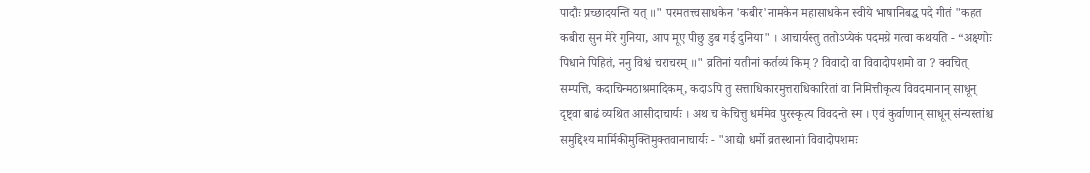पादौः प्रच्छादयन्ति यत् ॥" परमतत्त्वसाधकेन 'कबीर'नामकेन महासाधकेन स्वीये भाषानिबद्ध पदे गीतं "कहत कबीरा सुन मेरे गुनिया, आप मूए पीछु डुब गई दुनिया" । आचार्यस्तु ततोऽप्येकं पदमग्रे गत्वा कथयति - “अक्ष्णोः पिधाने पिहितं, ननु विश्वं चराचरम् ॥" व्रतिनां यतीनां कर्तव्यं किम् ? विवादो वा विवादोपशमो वा ? क्वचित् सम्पत्ति, कदाचिन्मठाश्रमादिकम्, कदाऽपि तु सत्ताधिकारमुत्तराधिकारितां वा निमित्तीकृत्य विवदमानान् साधून् दृष्ट्वा बाढं व्यथित आसीदाचार्यः । अथ च केचित्तु धर्ममेव पुरस्कृत्य विवदन्ते स्म । एवं कुर्वाणान् साधून् संन्यस्तांश्च समुद्दिश्य मार्मिकीमुक्तिमुक्तवानाचार्यः - "आद्यो धर्मो व्रतस्थानां विवादोपशमः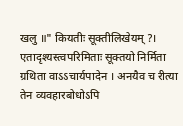खलु ॥" कियतीः सूक्तीलिखेयम् ?। एतादृश्यस्त्वपरिमिताः सूक्तयो निर्मिता ग्रथिता वाऽऽचार्यपादेन । अनयैव च रीत्या तेन व्यवहारबोधोऽपि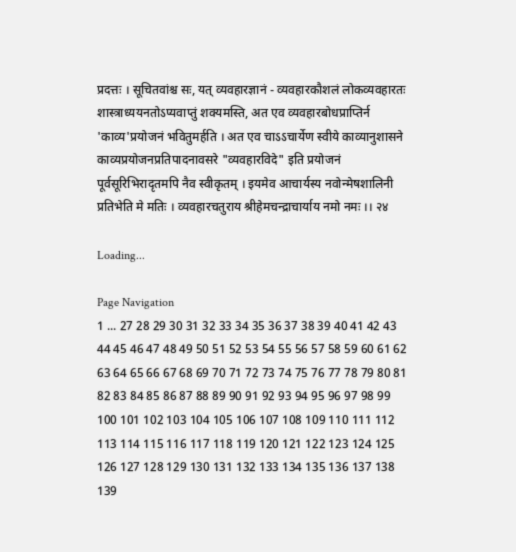प्रदत्तः । सूचितवांश्च सः, यत् व्यवहारज्ञानं - व्यवहारकौशलं लोकव्यवहारतः शास्त्राध्ययनतोऽप्यवाप्तुं शक्यमस्ति, अत एव व्यवहारबोधप्राप्तिर्न 'काव्य'प्रयोजनं भवितुमर्हति । अत एव चाऽऽचार्येण स्वीये काव्यानुशासने काव्यप्रयोजनप्रतिपादनावसरे "व्यवहारविदे" इति प्रयोजनं पूर्वसूरिभिरादृतमपि नैव स्वीकृतम् । इयमेव आचार्यस्य नवोन्मेषशालिनी प्रतिभेति मे मतिः । व्यवहारचतुराय श्रीहेमचन्द्राचार्याय नमो नमः ।। २४

Loading...

Page Navigation
1 ... 27 28 29 30 31 32 33 34 35 36 37 38 39 40 41 42 43 44 45 46 47 48 49 50 51 52 53 54 55 56 57 58 59 60 61 62 63 64 65 66 67 68 69 70 71 72 73 74 75 76 77 78 79 80 81 82 83 84 85 86 87 88 89 90 91 92 93 94 95 96 97 98 99 100 101 102 103 104 105 106 107 108 109 110 111 112 113 114 115 116 117 118 119 120 121 122 123 124 125 126 127 128 129 130 131 132 133 134 135 136 137 138 139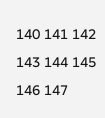140 141 142 143 144 145 146 147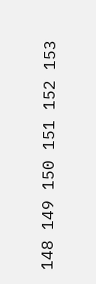148 149 150 151 152 153